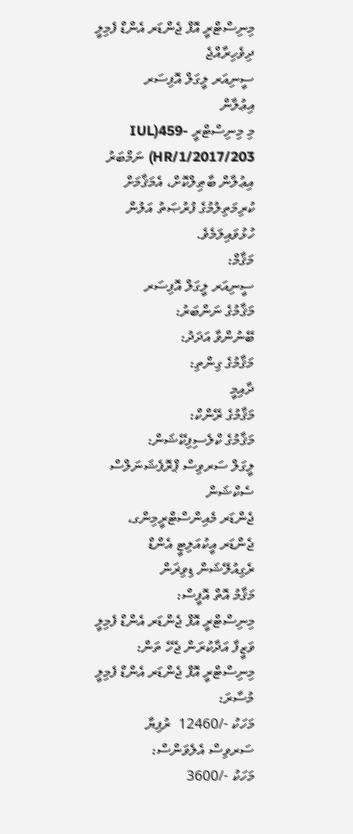މިނިސްޓްރީ އޮފް ޖެންޑަރ އެންޑް ފެމިލީ
ދިވެހިރާއްޖެ
ސީނިއަރ ލީގަލް އޮފިސަރ
އިޢުލާން
މި މިނިސްޓްރީ IUL)459-HR/1/2017/203) ނަމްބަރު އިޢުލާން ބާޠިލްކޮށް، އެމަޤާމަށް ކުރިމަތިލުމުގެ ފުރުޞަތު އަލުން ހުޅުވައިލަމެވެ.
މަޤާމް:
ސީނިއަރ ލީގަލް އޮފިސަރ
މަޤާމުގެ ނަންބަރު:
ބޭނުންވާ އަދަދު:
މަޤާމުގެ ގިންތި:
ދާއިމީ
މަޤާމުގެ ރޭންކް:
މަޤާމުގެ ކްލެސިފިކޭޝަން:
ލީގަލް ސަރވިސް ޕްރޮފެޝަނަލްސް
ސެކްޝަން
ޖެންޑަރ މެއިންސްޓްރީމިންގ، ޖެންޑަރ އީކުއަލިޓީ އެންޑް ރެގިއުލޭޝަން ޑިވިޜަން
މަޤާމު އޮތް އޮފީސް:
މިނިސްޓްރީ އޮފް ޖެންޑަރ އެންޑް ފެމިލީ
ވަޒީފާ އަދާކުރަން ޖެހޭ ތަން:
މިނިސްޓްރީ އޮފް ޖެންޑަރ އެންޑް ފެމިލީ
މުސާރަ:
މަހަކު -/12460  ރުފިޔާ
ސަރވިސް އެލެވަންސް:
މަހަކު -/3600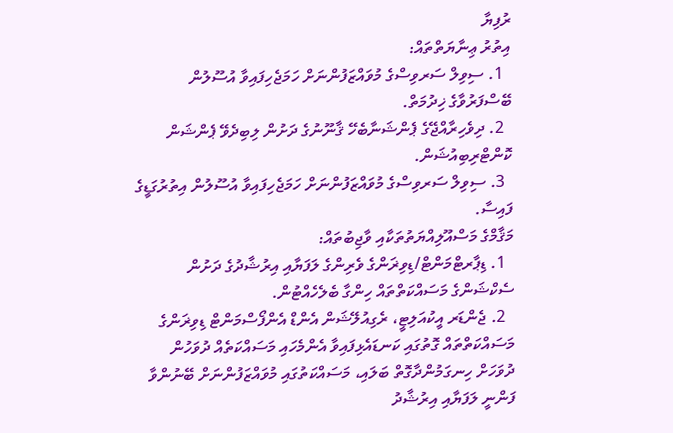ރުފިޔާ
އިތުރު ޢިނާޔަތްތައް:
  1. ސިވިލް ސަރވިސްގެ މުވައްޒަފުންނަށް ހަމަޖެހިފައިވާ އުސޫލުން ބޭސްފަރުވާގެ ޚިދުމަތް.
  2. ދިވެހިރާއްޖޭގެ ޕެންޝަނާބެހޭ ޤާނޫނުގެ ދަށުން ލިބިދެވޭ ޕެންޝަން ކޮންޓްރިބިއުޝަން.
  3. ސިވިލް ސަރވިސްގެ މުވައްޒަފުންނަށް ހަމަޖެހިފައިވާ އުސޫލުން އިތުރުގަޑީގެ ފައިސާ.
މަޤާމްގެ މަސްއޫލިއްޔަތުތަކާއި ވާޖިބުތައް:
  1. ޑިޕާރޓްމަންޓް/ޑިވިޜަންގެ ވެރިންގެ ލަފަޔާއި އިރުޝާދުގެ ދަށުން ސެކްޝަންގެ މަސައްކަތްތައް ހިންގާ ބެލެހެއްޓުން.
  2. ޖެންޑަރ އީކުއަލިޓީ، ރެގިއުލޭޝަން އެންޑް އެންފޯސްމަންޓް ޑިވިޜަންގެ މަސައްކަތްތައް ގޮތުގައި ކަނޑައެޅިފައިވާ އެންމެހައި މަސައްކަތެއް ދުވަހުން ދުވަހަށް ހިނގަމުންދާގޮތް ބަލައި، މަސައްކަތުގައި މުވައްޒަފުންނަށް ބޭނުންވާ ފަންނީ ލަފަޔާއި އިރުޝާދު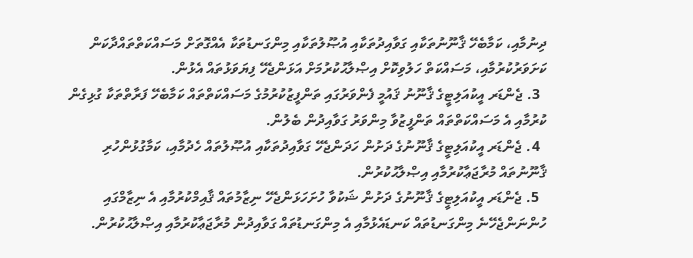ދިނުމާއި، ކަމާބެހޭ ޤާނޫނުތަކާއި ގަވާއިދުތަކާއި އުޞޫލުތަކާއި މިންގަނޑުތަކާ އެއްގޮތަށް މަސައްކަތްތައްދާކަން ކަށަވަރުކުރުމާއި، މަސައްކަތް ހަލުވިކޮށް އިޞްލާޙުކުރުމަށް އަޅަންޖެހޭ ފިޔަވަޅުތައް އެޅުން.
  3. ޖެންޑަރ އީކުއަލިޓީގެ ޤާނޫނު ޤައުމީ ފެންވަރުގައި ތަންފީޒުކުރުމުގެ މަސައްކަތްތައް ކަމާބެހޭ ފަރާތްތަކާ ގުޅިގެން ކުރުމާއި އެ މަސައްކަތްތައް ތަންފީޒުވާ މިންވަރު ގަވާއިދުން ބެލުން.
  4. ޖެންޑަރ އީކުއަލިޓީގެ ޤާނޫނުގެ ދަށުން ހަދަންޖެހޭ ގަވާއިދުތަކާއި އުޞޫލުތައް ހެދުމާއި، ކަމާގުޅުންހުރި ޤާނޫނުތައް މުރާޖަޢާކުރުމާއި އިޞްލާޙުކުރުން.
  5. ޖެންޑަރ އީކުއަލިޓީގެ ޤާނޫނުގެ ދަށުން ޝަކުވާ ހުށަހަޅަންޖެހޭ ނިޒާމުތައް ޤާއިމްކުރުމާއި އެ ނިޒާމްގައި ހުންނަންޖެހޭނެ މިންގަނޑުތައް ކަނޑައެޅުމާއި އެ މިންގަނޑުތައް ގަވާއިދުން މުރާޖަޢާކުރުމާއި އިޞްލާޙުކުރުން.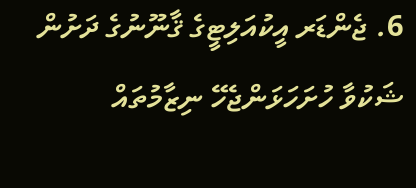6. ޖެންޑަރ އީކުއަލިޓީގެ ޤާނޫނުގެ ދަށުން ޝަކުވާ ހުށަހަޅަންޖެހޭ ނިޒާމުތައް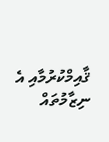ޤާއިމްކުރުމާއި އެ ނިޒާމުތައް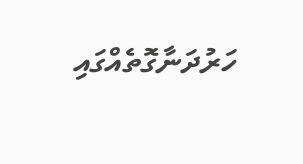ހަރުދަނާގޮތެއްގައި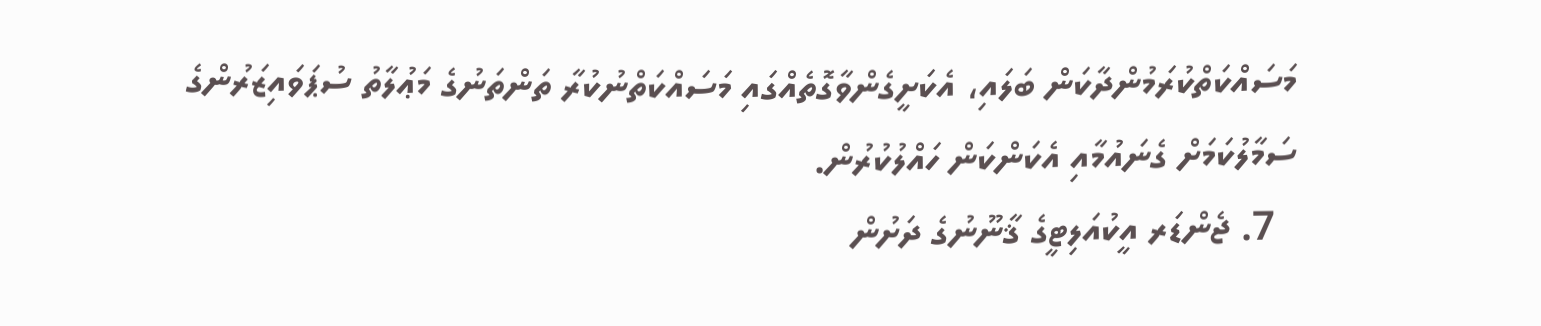މަސައްކަތްކުރަމުންދާކަން ބަލައި، އެކަށީގެންވާގޮތެއްގައި މަސައްކަތްނުކުރާ ތަންތަނުގެ މަޢުލާތު ސުޕަވައިޒަރުންގެ ސަމާލުކަމަށް ގެނައުމާއި އެކަންކަން ހައްލުކުރުން.
  7. ޖެންޑަރ އީކުއަލިޓީގެ ޤާނޫނުގެ ދަށުން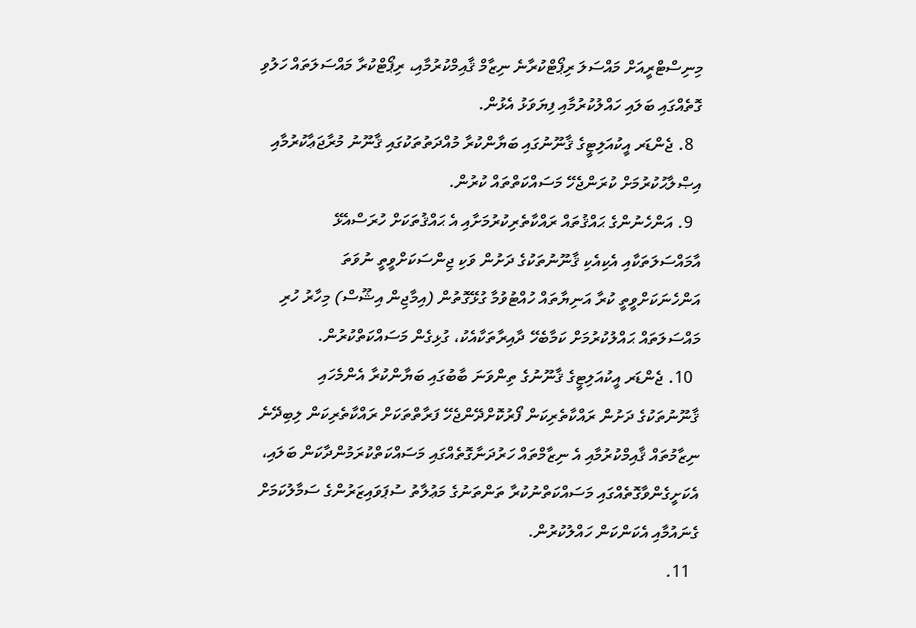މިނިސްޓްރީއަށް މައްސަލަ ރިޕޯޓްކުރާނެ ނިޒާމް ޤާއިމްކުރުމާއި، ރިޕޯޓްކުރާ މައްސަލަތައް ހަލުވި ގޮތެއްގައި ބަލައި ހައްލުކުރުމާއި ފިޔަވަޅު އެޅުން.
  8. ޖެންޑަރ އީކުއަލިޓީގެ ޤާނޫނުގައި ބަޔާންކުރާ މުއްދަތުތަކުގައި ޤާނޫނު މުރާޖަޢާކުރުމާއި އިޞްލާޙުކުރުމަށް ކުރަންޖެހޭ މަސައްކަތްތައް ކުރުން.
  9. އަންހެނުންގެ ޙައްޤުތައް ރައްކާތެރިކުރުމަށާއި އެ ޙައްޤުތަކަށް ހުރަސްއެޅޭ އާމައްސަލަތަކާއި އެކިއެކި ޤާނޫނުތަކުގެ ދަށުން ވަކި ޖިންސަކަށްވީތީ ނުވަތަ އަންހެނަކަށްވީތީ ކުރާ އަނިޔާތައް ހުއްޓުވުމާ ގުޅޭގޮތުން (އިމާޖިން އިޝޫސް) މިހާރު ހުރި މައްސަލަތައް ޙައްލުކުރުމަށް ކަމާބެހޭ ދާއިރާތަކާއެކު، ގުޅިގެން މަސައްކަތްކުރުން.
  10. ޖެންޑަރ އީކުއަލިޓީގެ ޤާނޫނުގެ ތިންވަނަ ބާބުގައި ބަޔާންކުރާ އެންމެހައި ޤާނޫނުތަކުގެ ދަށުން ރައްކާތެރިކަން ފޯރުކޮށްދޭންޖެހޭ ފަރާތްތަކަށް ރައްކާތެރިކަން ލިބިދޭނެ ނިޒާމުތައް ޤާއިމްކުރުމާއި އެ ނިޒާމްތައް ހަރުދަނާގޮތެއްގައި މަސައްކަތްކުރަމުންދާކަން ބަލައި، އެކަށީގެންވާގޮތެއްގައި މަސައްކަތްނުކުރާ ތަންތަނުގެ މަޢުލާތު ސުޕަވައިޒަރުންގެ ސަމާލުކަމަށް ގެނައުމާއި އެކަންކަން ހައްލުކުރުން.
  11.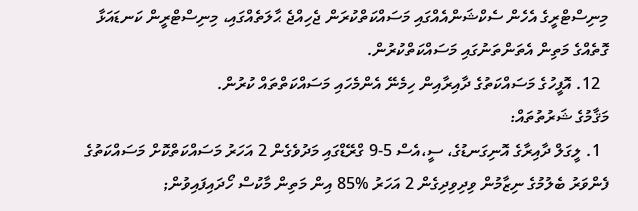މިނިސްޓްރީގެ އެހެން ސެކްޝަންއެއްގައި މަސައްކަތްކުރަން ޖެހިއްޖެ ޙާލަތެއްގައި، މިނިސްޓްރީން ކަނޑައަޅާ ގޮތެއްގެ މަތިން އެތަންތަނުގައި މަސައްކަތްކުރުން.
  12. އޮފީހުގެ މަސައްކަތުގެ ދާއިރާއިން ހިމެނޭ އެންމެހައި މަސައްކަތްތައް ކުރުން.
މަޤާމުގެ ޝަރުތުތައް:
  1. ލީގަލް ދާއިރާގެ އޮނިގަނޑުގެ، ސީ،އެސް 5-9 ގްރޭޑްގައި މަދުވެގެން 2 އަހަރު މަސައްކަތްކޮށް މަސައްކަތުގެ ފެންވަރު ބެލުމުގެ ނިޒާމުން ވިދިވިދިގެން 2 އަހަރު %85 އިން މަތިން މާކުސް ހޯދައިފައިވުން;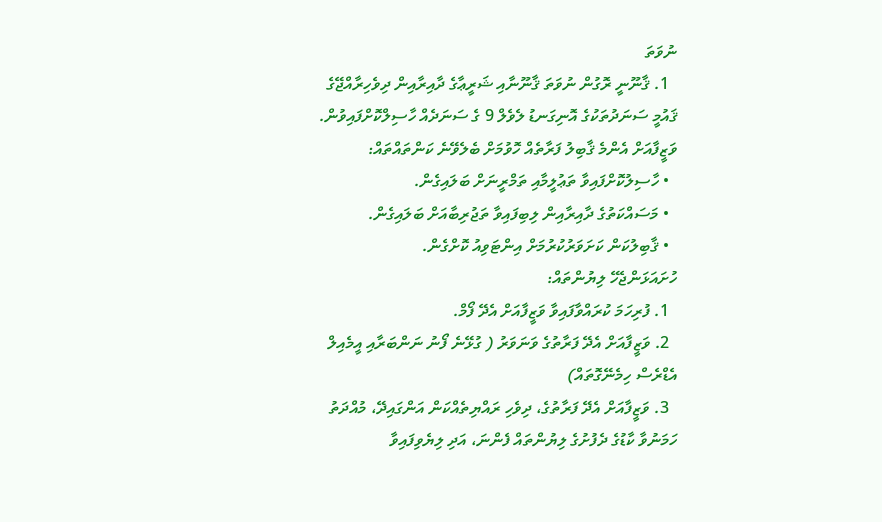ނުވަތަ
  1. ޤާނޫނީ ރޮގުން ނުވަތަ ޤާނޫނާއި ޝަރީޢާގެ ދާއިރާއިން ދިވެހިރާއްޖޭގެ ޤައުމީ ސަނަދުތަކުގެ އޮނިގަނޑު ލެވެލް 9 ގެ ސަނަދެއް ހާސިލްކޮށްފައިވުން.
ވަޒީފާއަށް އެންމެ ޤާބިލު ފަރާތެއް ހޮވުމަށް ބެލެވޭނެ ކަންތައްތައް:
  • ހާސިލުކޮށްފައިވާ ތަޢުލީމާއި ތަމްރީނަށް ބަލައިގެން.
  • މަސައްކަތުގެ ދާއިރާއިން ލިބިފައިވާ ތަޖުރިބާއަށް ބަލައިގެން.
  • ޤާބިލުކަން ކަށަވަރުކުރުމަށް އިންޓަވިއު ކޮށްގެން.
ހުށައަޅަންޖެހޭ ލިޔުންތައް:
  1. ފުރިހަމަ ކުރައްވާފައިވާ ވަޒީފާއަށް އެދޭ ފޯމް.
  2. ވަޒީފާއަށް އެދޭ ފަރާތުގެ ވަނަވަރު ( ގުޅޭނެ ފޯނު ނަންބަރާއި އީމެއިލް އެޑްރެސް ހިމެނޭގޮތައް)
  3. ވަޒީފާއަށް އެދޭ ފަރާތުގެ، ދިވެހި ރައްޔިތެއްކަން އަންގައިދޭ، މުއްދަތު ހަމަނުވާ ކާޑުގެ ދެފުށުގެ ލިޔުންތައް ފެންނަ، އަދި ލިޔެވިފައިވާ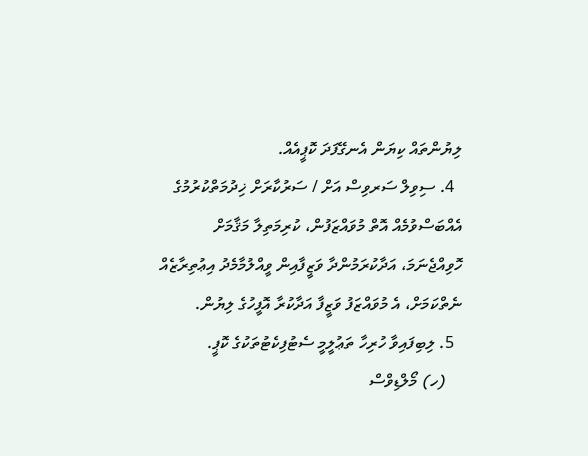ލިޔުންތައް ކިޔަން އެނގޭފަދަ ކޮޕީއެއް.
  4. ސިވިލް ސަރވިސް އަށް / ސަރުކާރަށް ޚިދުމަތްކުރުމުގެ އެއްބަސްވުމެއް އޮތް މުވައްޒަފުން، ކުރިމަތިލާ މަޤާމަށް ހޮވިއްޖެނަމަ، އަދާކުރަމުންދާ ވަޒީފާއިން ވީއްލުމާމެދު އިޢުތިރާޒެއް ނެތްކަމަށް، އެ މުވައްޒަފު ވަޒީފާ އަދާކުރާ އޮފީހުގެ ލިޔުން.
  5. ލިބިފައިވާ ހުރިހާ ތަޢުލީމީ ސެޓުފިކެޓުތަކުގެ ކޮޕީ.
    (ހ) މޯލްޑިވްސް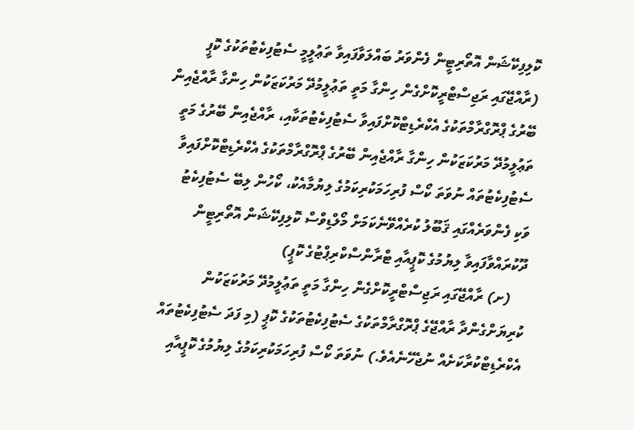ކޮލިފިކޭޝަން އޮތޯރިޓީން ފެންވަރު ބައްލަވާފައިވާ ތަޢުލީމީ ސެޓުފިކެޓުތަކުގެ ކޮޕީ (ރާއްޖޭގައި ރަޖިސްޓްރީކޮށްގެން ހިންގާ މަތީ ތަޢުލީމުދޭ މަރުކަޒަކުން ހިންގާ ރާއްޖެއިން ބޭރުގެ ޕްރޮގްރާމްތަކުގެ އެކްރެޑިޓްކޮށްފައިވާ ސެޓުފިކެޓުތަކާއި، ރާއްޖެއިން ބޭރުގެ މަތީ ތަޢުލީމުދޭ މަރުކަޒަކުން ހިންގާ ރާއްޖެއިން ބޭރުގެ ޕްރޮގްރާމްތަކުގެ އެކްރެޑިޓްކޮށްފައިވާ ސެޓުފިކެޓުތައް ނުވަތަ ކޯސް ފުރިހަމަކުރިކަމުގެ ލިޔުމާއެކު، ކޯހުން ލިބޭ ސެޓުފިކެޓު ވަކި ފެންވަރެއްގައި ޤަބޫލު ކުރެއްވޭނެކަމަށް މޯލްޑިވްސް ކޮލިފިކޭޝަން އޮތޯރިޓީން ދޫކުރައްވާފައިވާ ލިޔުމުގެ ކޮޕީއާއި ޓްރާންސްކްރިޕްޓުގެ ކޮޕީ)
    (ށ) ރާއްޖޭގައި ރަޖިސްޓްރީކޮށްގެން ހިންގާ މަތީ ތަޢުލީމުދޭ މަރުކަޒަކުން ކުރިޔަށްގެންދާ ރާއްޖޭގެ ޕްރޮގްރާމްތަކުގެ ސެޓުފިކެޓުތަކުގެ ކޮޕީ (މި ފަދަ ސެޓުފިކެޓުތައް އެކްރެޑިޓްކުރާކަށެއް ނުޖެހޭނެއެވެ.) ނުވަތަ ކޯސް ފުރިހަމަކުރިކަމުގެ ލިޔުމުގެ ކޮޕީއާއި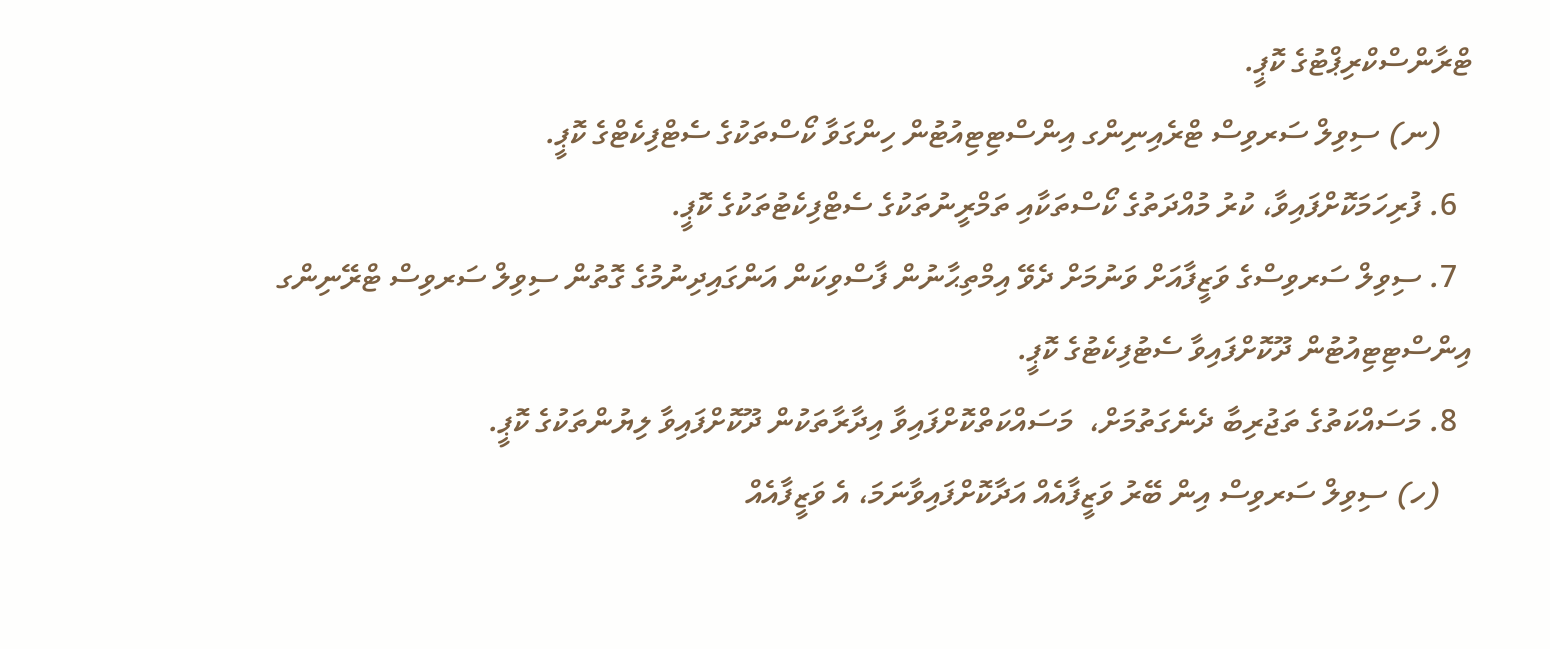ޓްރާންސްކްރިޕްޓުގެ ކޮޕީ.
    (ނ) ސިވިލް ސަރވިސް ޓްރެއިނިންގ އިންސްޓިޓިއުޓުން ހިންގަވާ ކޯސްތަކުގެ ސެޓްފިކެޓްގެ ކޮޕީ.
  6. ފުރިހަމަކޮށްފައިވާ، ކުރު މުއްދަތުގެ ކޯސްތަކާއި ތަމްރީނުތަކުގެ ސެޓްފިކެޓުތަކުގެ ކޮޕީ.
  7. ސިވިލް ސަރވިސްގެ ވަޒީފާއަށް ވަނުމަށް ދެވޭ އިމްތިޙާނުން ފާސްވިކަން އަންގައިދިނުމުގެ ގޮތުން ސިވިލް ސަރވިސް ޓްރޭނިންގ އިންސްޓިޓިއުޓުން ދޫކޮށްފައިވާ ސެޓުފިކެޓުގެ ކޮޕީ.
  8. މަސައްކަތުގެ ތަޖުރިބާ ދެނެގަތުމަށް،  މަސައްކަތްކޮށްފައިވާ އިދާރާތަކުން ދޫކޮށްފައިވާ ލިޔުންތަކުގެ ކޮޕީ.
    (ހ) ސިވިލް ސަރވިސް އިން ބޭރު ވަޒީފާއެއް އަދާކޮށްފައިވާނަމަ، އެ ވަޒީފާއެއް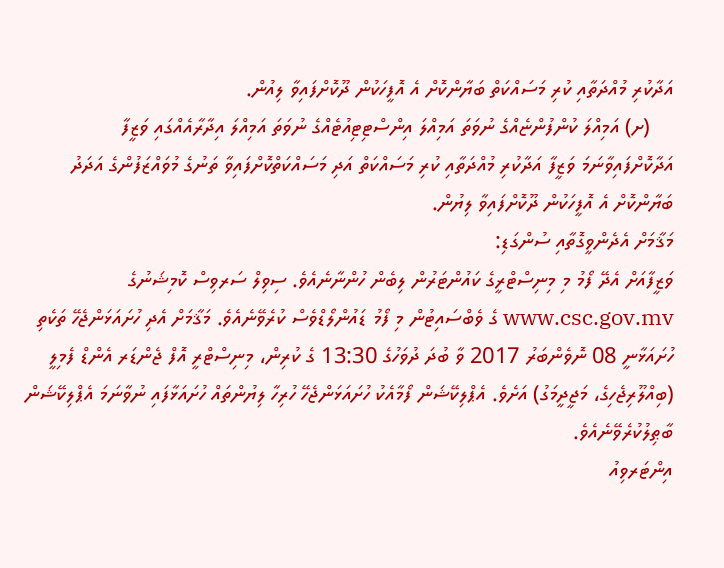އަދާކުރި މުއްދަތާއި ކުރި މަސައްކަތް ބަޔާންކޮށް އެ އޮފީހަކުން ދޫކޮށްފައިވާ ލިއުން.
    (ށ) އަމިއްލަ ކުންފުންޏެއްގެ ނުވަތަ އަމިއްލަ އިންސްޓިޓިއުޓެއްގެ ނުވަތަ އަމިއްލަ އިދާރާއެއްގައި ވަޒީފާ އަދާކޮށްފައިވާނަމަ ވަޒީފާ އަދާކުރި މުއްދަތާއި ކުރި މަސައްކަތް އަދި މަސައްކަތްކޮށްފައިވާ ތަނުގެ މުވައްޒަފުންގެ އަދަދު ބަޔާންކޮށް އެ އޮފީހަކުން ދޫކޮށްފައިވާ ލިޔުން.
މަޤާމަށް އެދެންވީގޮތާއި ސުންގަޑި:
ވަޒީފާއަށް އެދޭ ފޯމު މި މިނިސްޓްރީގެ ކައުންޓަރުން ލިބެން ހުންނާނެއެވެ. ސިވިލް ސަރވިސް ކޮމިޝަނުގެ www.csc.gov.mv ގެ ވެބްސައިޓުން މި ފޯމު ޑައުންލޯޑްވެސް ކުރެވޭނެއެވެ. މަޤާމަށް އެދި ހުށައަޅަންޖެހޭ ތަކެތި ހުށައަޅާނީ 08 ނޮވެންބަރު 2017 ވާ ބުދަ ދުވަހުގެ 13:30 ގެ ކުރިން، މިނިސްޓްރީ އޮފް ޖެންޑަރ އެންޑް ފެމިލީ (ބިއްލޫރިޖެހިގެ، މަޖީދީމަގު) އަށެވެ. އެޕްލިކޭޝަން ފޯމާއެކު ހުށައަޅަންޖެހޭ ހުރިހާ ލިޔުންތައް ހުށައަޅާފައި ނުވާނަމަ އެޕްލިކޭޝަން ބާޠިލުކުރެވޭނެއެވެ.
އިންޓަރވިއު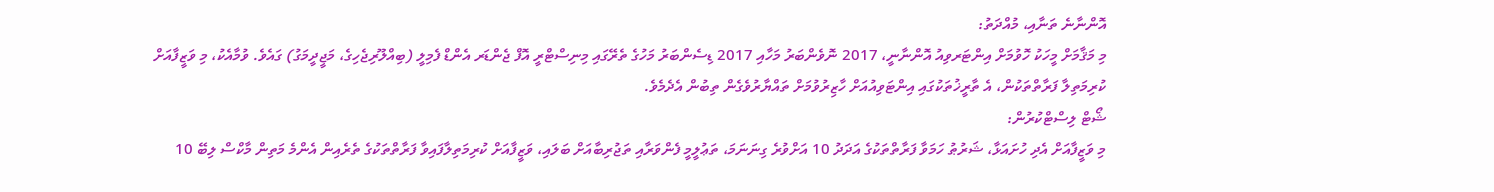އޮންނާނެ ތަނާއި، މުއްދަތު:
މި މަޤާމަށް މީހަކު ހޮވުމަށް އިންޓަރވިއު އޮންނާނީ، 2017 ނޮވެންބަރު މަހާއި 2017 ޑިސެންބަރު މަހުގެ ތެރޭގައި މިނިސްޓްރީ އޮފް ޖެންޑަރ އެންޑް ފެމިލީ (ބިއްލޫރިޖެހިގެ، މަޖީދީމަގު) ގައެވެ. ވުމާއެކު، މި ވަޒީފާއަށް ކުރިމަތިލާ ފަރާތްތަކުން، އެ ތާރީޚުތަކުގައި އިންޓަވިއުއަށް ހާޒިރުވުމަށް ތައްޔާރުވެގެން ތިބުން އެދެމެވެ.
ޝޯޓް ލިސްޓްކުރުން:
މި ވަޒީފާއަށް އެދި ހުށައަޅާ، ޝަރުޠު ހަމަވާ ފަރާތްތަކުގެ އަދަދު 10 އަށްވުރެ ގިނަނަމަ، ތަޢުލީމީ ފެންވަރާއި ތަޖުރިބާއަށް ބަލައި، ވަޒީފާއަށް ކުރިމަތިލާފައިވާ ފަރާތްތަކުގެ ތެރެއިން އެންމެ މަތިން މާކްސް ލިބޭ 10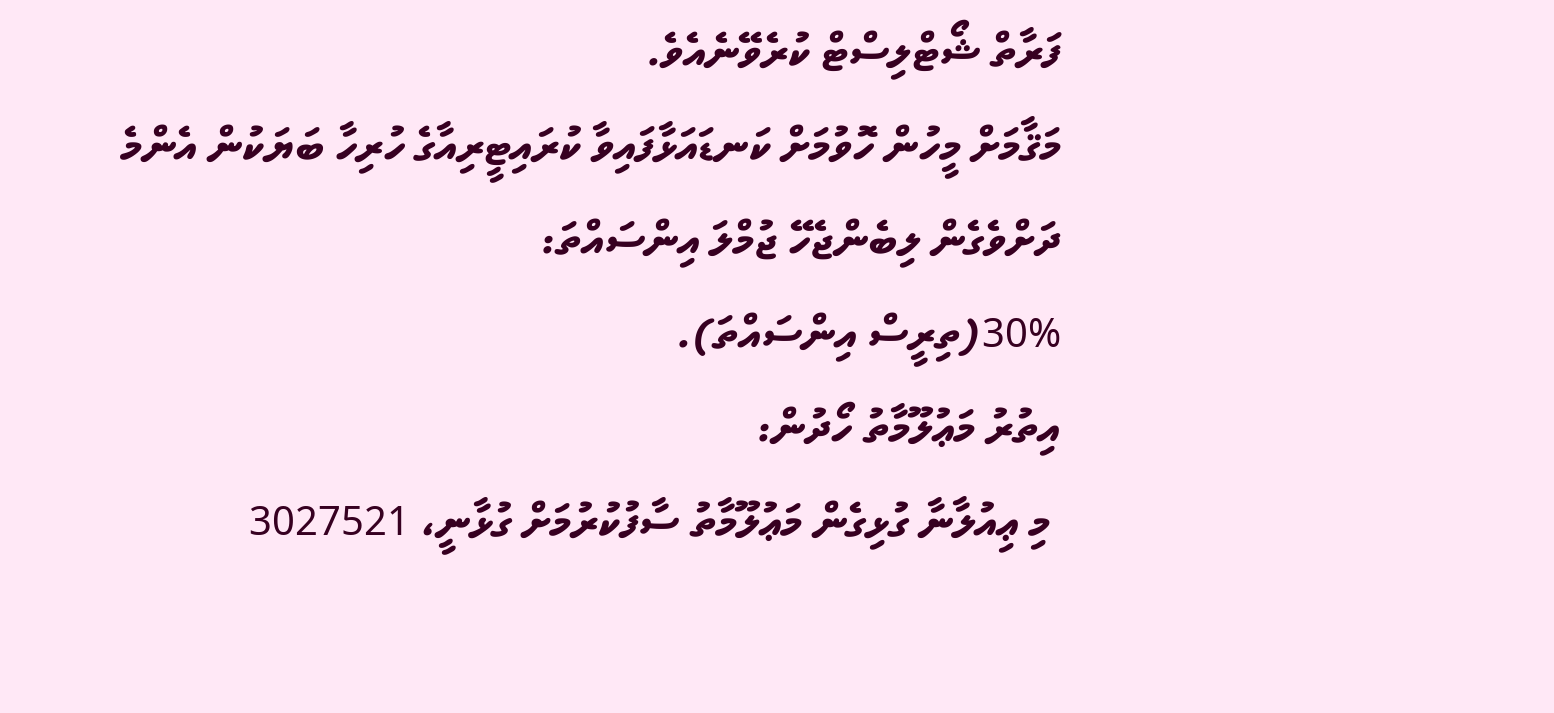ފަރާތް ޝޯޓްލިސްޓް ކުރެވޭނެއެވެ.
މަޤާމަށް މީހުން ހޮވުމަށް ކަނޑައަޅާފައިވާ ކުރައިޓީރިއާގެ ހުރިހާ ބަޔަކުން އެންމެ ދަށްވެގެން ލިބެންޖެހޭ ޖުމްލަ އިންސައްތަ:
30%(ތިރީސް އިންސައްތަ).
އިތުރު މަޢުލޫމާތު ހޯދުން:
 މި ޢިއުލާނާ ގުޅިގެން މަޢުލޫމާތު ސާފުކުރުމަށް ގުޅާނީ، 3027521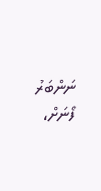ނަންބަރު ފޯނަށް،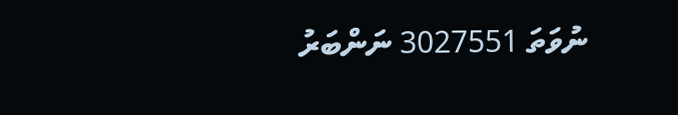ނުވަތަ 3027551 ނަންބަރު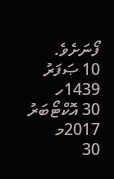ފޯނަށެވެ.
10 ޞަފަރު 1439ހ
30 އޮކްޓޯބަރު 2017މ
30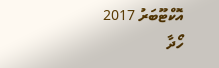އޮކްޓޫބަރު 2017
ހޯދާ